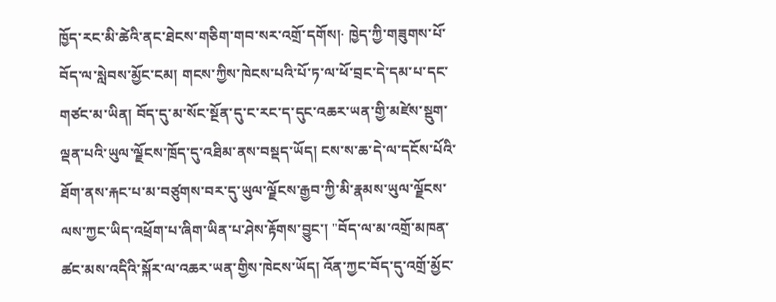ཁྱོད་རང་མི་ཚེའི་ནང་ཐེངས་གཅིག་གབ་སར་འགྲོ་དགོས།· ཁྱེད་ཀྱི་གཟུགས་པོ་བོད་ལ་སླེབས་མྱོང་ངམ། གངས་ཀྱིས་ཁེངས་པའི་པོ་ཏ་ལ་ཕོ་བྲང་དེ་དམ་པ་དང་གཙང་མ་ཡིན། བོད་དུ་མ་སོང་སྔོན་དུ་ང་རང་ད་དུང་འཆར་ཡན་གྱི་མཛེས་སྡུག་ལྡན་པའི་ཡུལ་ལྗོངས་ཁྲོད་དུ་འཐིམ་ནས་བསྡད་ཡོད། ངས་ས་ཆ་དེ་ལ་དངོས་པོའི་ཐོག་ནས་རྐང་པ་མ་བཙུགས་བར་དུ་ཡུལ་ལྗོངས་རྒྱབ་ཀྱི་མི་རྣམས་ཡུལ་ལྗོངས་ལས་ཀྱང་ཡིད་འཕྲོག་པ་ཞིག་ཡིན་པ་ཤེས་རྟོགས་བྱུང་། "བོད་ལ་མ་འགྲོ་མཁན་ཚང་མས་འདིའི་སྐོར་ལ་འཆར་ཡན་གྱིས་ཁེངས་ཡོད། འོན་ཀྱང་བོད་དུ་འགྲོ་མྱོང་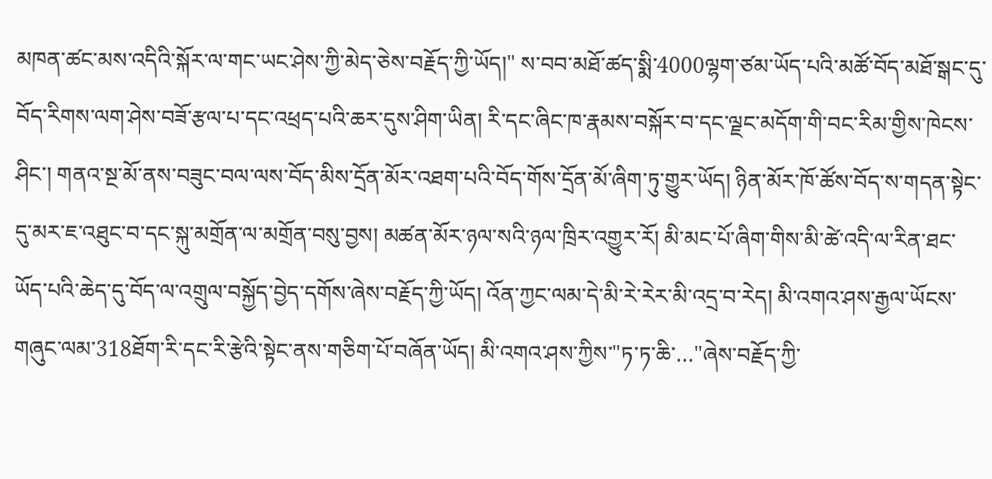མཁན་ཚང་མས་འདིའི་སྐོར་ལ་གང་ཡང་ཤེས་ཀྱི་མེད་ཅེས་བརྗོད་ཀྱི་ཡོད།" ས་བབ་མཐོ་ཚད་སྨི་4000ལྷག་ཙམ་ཡོད་པའི་མཚོ་བོད་མཐོ་སྒང་དུ་བོད་རིགས་ལག་ཤེས་བཟོ་རྩལ་པ་དང་འཕྲད་པའི་ཆར་དུས་ཤིག་ཡིན། རི་དང་ཞིང་ཁ་རྣམས་བསྐོར་བ་དང་ལྗང་མདོག་གི་བང་རིམ་གྱིས་ཁེངས་ཤིང་། གནའ་སྔ་མོ་ནས་བཟུང་བལ་ལས་བོད་མིས་དྲོན་མོར་འཐག་པའི་བོད་གོས་དྲོན་མོ་ཞིག་ཏུ་གྱུར་ཡོད། ཉིན་མོར་ཁོ་ཚོས་བོད་ས་གདན་སྟེང་དུ་མར་ཇ་འཐུང་བ་དང་སྐུ་མགྲོན་ལ་མགྲོན་བསུ་བྱས། མཚན་མོར་ཉལ་སའི་ཉལ་ཁྲིར་འགྱུར་རོ། མི་མང་པོ་ཞིག་གིས་མི་ཚེ་འདི་ལ་རིན་ཐང་ཡོད་པའི་ཆེད་དུ་བོད་ལ་འགྲུལ་བསྐྱོད་བྱེད་དགོས་ཞེས་བརྗོད་ཀྱི་ཡོད། འོན་ཀྱང་ལམ་དེ་མི་རེ་རེར་མི་འདྲ་བ་རེད། མི་འགའ་ཤས་རྒྱལ་ཡོངས་གཞུང་ལམ་318ཐོག་རི་དང་རི་རྩེའི་སྟེང་ནས་གཅིག་པོ་བཞོན་ཡོད། མི་འགའ་ཤས་ཀྱིས་"ཏ་ཏ་ཆི་…"ཞེས་བརྗོད་ཀྱི་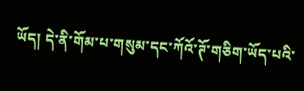ཡོད། དེ་ནི་གོམ་པ་གསུམ་དང་ཀོའོ་ཊོ་གཅིག་ཡོད་པའི་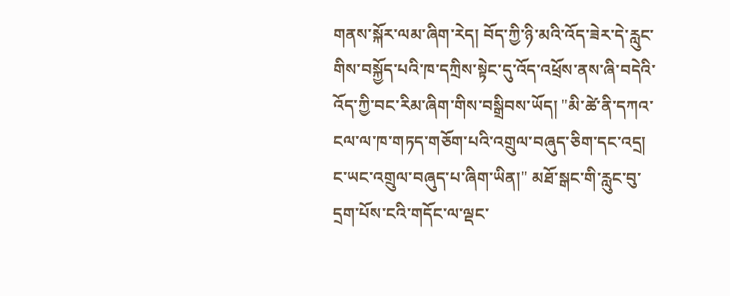གནས་སྐོར་ལམ་ཞིག་རེད། བོད་ཀྱི་ཉི་མའི་འོད་ཟེར་དེ་རླུང་གིས་བསྐྱོད་པའི་ཁ་དཀྲིས་སྟེང་དུ་འོད་འཕྲོས་ནས་ཞི་བདེའི་འོད་ཀྱི་བང་རིམ་ཞིག་གིས་བསྒྲིབས་ཡོད། "མི་ཚེ་ནི་དཀའ་ངལ་ལ་ཁ་གཏད་གཅོག་པའི་འགྲུལ་བཞུད་ཅིག་དང་འདྲ། ང་ཡང་འགྲུལ་བཞུད་པ་ཞིག་ཡིན།" མཐོ་སྒང་གི་རླུང་བུ་དྲག་པོས་ངའི་གདོང་ལ་ལྡང་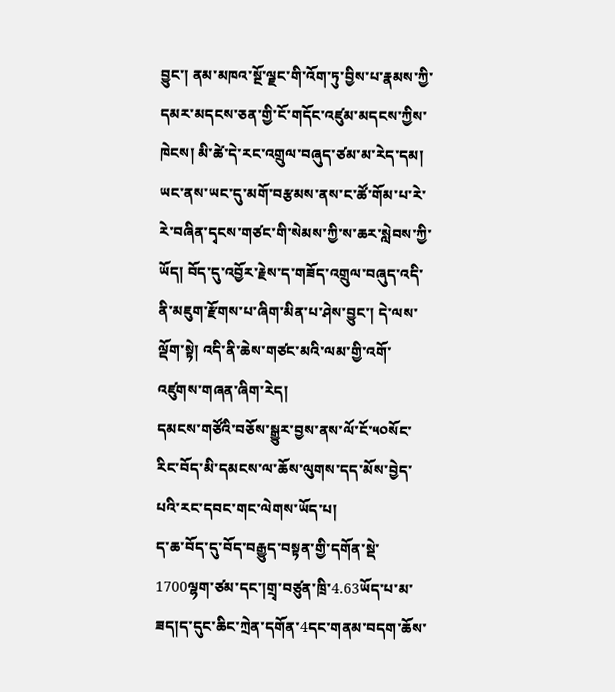བྱུང་། ནམ་མཁའ་སྔོ་ལྗང་གི་འོག་ཏུ་བྱིས་པ་རྣམས་ཀྱི་དམར་མདངས་ཅན་གྱི་ངོ་གདོང་འཛུམ་མདངས་ཀྱིས་ཁེངས། མི་ཚེ་དེ་རང་འགྲུལ་བཞུད་ཙམ་མ་རེད་དམ། ཡང་ནས་ཡང་དུ་མགོ་བརྩམས་ནས་ང་ཚོ་གོམ་པ་རེ་རེ་བཞིན་དྭངས་གཙང་གི་སེམས་ཀྱི་ས་ཆར་སླེབས་ཀྱི་ཡོད། བོད་དུ་འབྱོར་རྗེས་ད་གཟོད་འགྲུལ་བཞུད་འདི་ནི་མཇུག་རྫོགས་པ་ཞིག་མིན་པ་ཤེས་བྱུང་། དེ་ལས་ལྡོག་སྟེ། འདི་ནི་ཆེས་གཙང་མའི་ལམ་གྱི་འགོ་འཛུགས་གཞན་ཞིག་རེད།
དམངས་གཙོའི་བཅོས་སྒྱུར་བྱས་ནས་ལོ་ངོ་༥༠སོང་རིང་བོད་མི་དམངས་ལ་ཆོས་ལུགས་དད་མོས་བྱེད་པའི་རང་དབང་གང་ལེགས་ཡོད་པ།
ད་ཆ་བོད་དུ་བོད་བརྒྱུད་བསྟན་གྱི་དགོན་སྡེ་1700ལྷག་ཙམ་དང་།གྲྭ་བཙུན་ཁྲི་4.63ཡོད་པ་མ་ཟད།ད་དུང་ཆིང་ཀྲེན་དགོན་4དང་གནམ་བདག་ཆོས་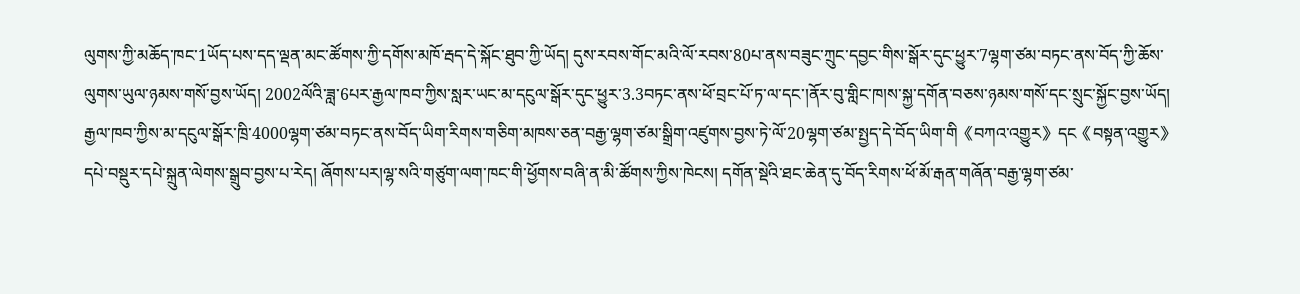ལུགས་ཀྱི་མཆོད་ཁང་1ཡོད་པས་དད་ལྡན་མང་ཚོགས་ཀྱི་དགོས་མཁོ་རྦད་དེ་སྐོང་ཐུབ་ཀྱི་ཡོད། དུས་རབས་གོང་མའི་ལོ་རབས་80པ་ནས་བཟུང་ཀྲུང་དབྱང་གིས་སྒོར་དུང་ཕྱུར་7ལྷག་ཙམ་བཏང་ནས་བོད་ཀྱི་ཆོས་ལུགས་ཡུལ་ཉམས་གསོ་བྱས་ཡོད། 2002ལོའི་ཟླ་6པར་རྒྱལ་ཁབ་ཀྱིས་སླར་ཡང་མ་དངུལ་སྒོར་དུང་ཕྱུར་3.3བཏང་ནས་ཕོ་བྲང་པོ་ཏ་ལ་དང་།ནོར་བུ་གླིང་ཁ།ས་སྐྱ་དགོན་བཅས་ཉམས་གསོ་དང་སྲུང་སྐྱོང་བྱས་ཡོད། རྒྱལ་ཁབ་ཀྱིས་མ་དངུལ་སྒོར་ཁྲི་4000ལྷག་ཙམ་བཏང་ནས་བོད་ཡིག་རིགས་གཅིག་མཁས་ཅན་བརྒྱ་ལྷག་ཙམ་སྒྲིག་འཛུགས་བྱས་ཏེ་ལོ་20ལྷག་ཙམ་སྤྱད་དེ་བོད་ཡིག་གི《བཀའ་འགྱུར》དང《བསྟན་འགྱུར》དཔེ་བསྡུར་དཔེ་སྐྲུན་ལེགས་སྒྲུབ་བྱས་པ་རེད། ཞོགས་པར།ལྷ་སའི་གཙུག་ལག་ཁང་གི་ཕྱོགས་བཞི་ན་མི་ཚོགས་ཀྱིས་ཁེངས། དགོན་སྡེའི་ཐང་ཆེན་དུ་བོད་རིགས་ཕོ་མོ་རྒན་གཞོན་བརྒྱ་ལྷག་ཙམ་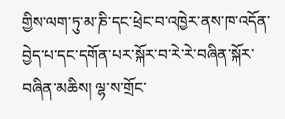གྱིས་ལག་ཏུ་མ་ཎི་དང་ཕྲེང་བ་འཁྱེར་ནས་ཁ་འདོན་བྱེད་པ་དང་དགོན་པར་སྐོར་བ་རེ་རེ་བཞིན་སྐོར་བཞིན་མཆིས། ལྷ་ས་གྲོང་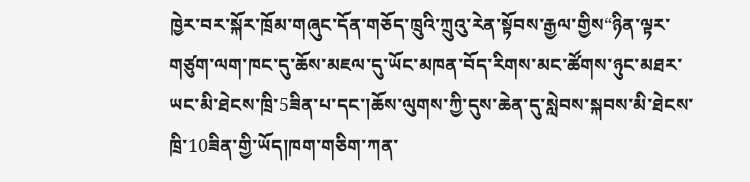ཁྱེར་བར་སྐོར་ཁྲོམ་གཞུང་དོན་གཅོད་ཁྲུའི་ཀྲུའུ་རེན་སྟོབས་རྒྱལ་གྱིས“ཉིན་ལྟར་གཙུག་ལག་ཁང་དུ་ཆོས་མཇལ་དུ་ཡོང་མཁན་བོད་རིགས་མང་ཚོགས་ཉུང་མཐར་ཡང་མི་ཐེངས་ཁྲི་5ཟིན་པ་དང་།ཆོས་ལུགས་ཀྱི་དུས་ཆེན་དུ་སླེབས་སྐབས་མི་ཐེངས་ཁྲི་10ཟིན་གྱི་ཡོད།ཁག་གཅིག་ཀན་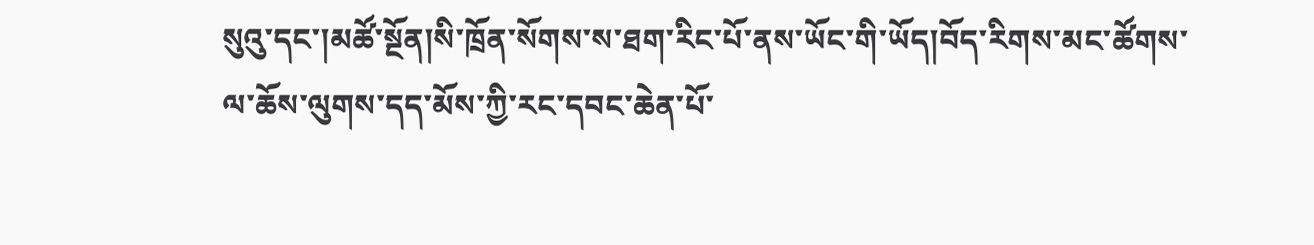སུའུ་དང་།མཚོ་སྔོན།སི་ཁྲོན་སོགས་ས་ཐག་རིང་པོ་ནས་ཡོང་གི་ཡོད།བོད་རིགས་མང་ཚོགས་ལ་ཆོས་ལུགས་དད་མོས་ཀྱི་རང་དབང་ཆེན་པོ་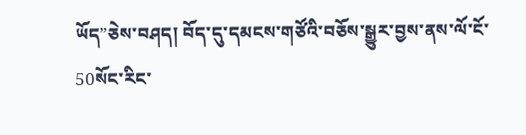ཡོད”ཅེས་བཤད། བོད་དུ་དམངས་གཙོའི་བཅོས་སྒྱུར་བྱས་ནས་ལོ་ངོ་50སོང་རིང་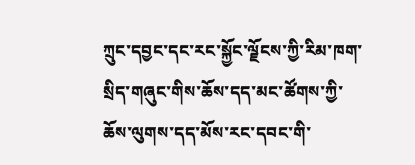ཀྲུང་དབྱང་དང་རང་སྐྱོང་ལྗོངས་ཀྱི་རིམ་ཁག་སྲིད་གཞུང་གིས་ཆོས་དད་མང་ཚོགས་ཀྱི་ཆོས་ལུགས་དད་མོས་རང་དབང་གི་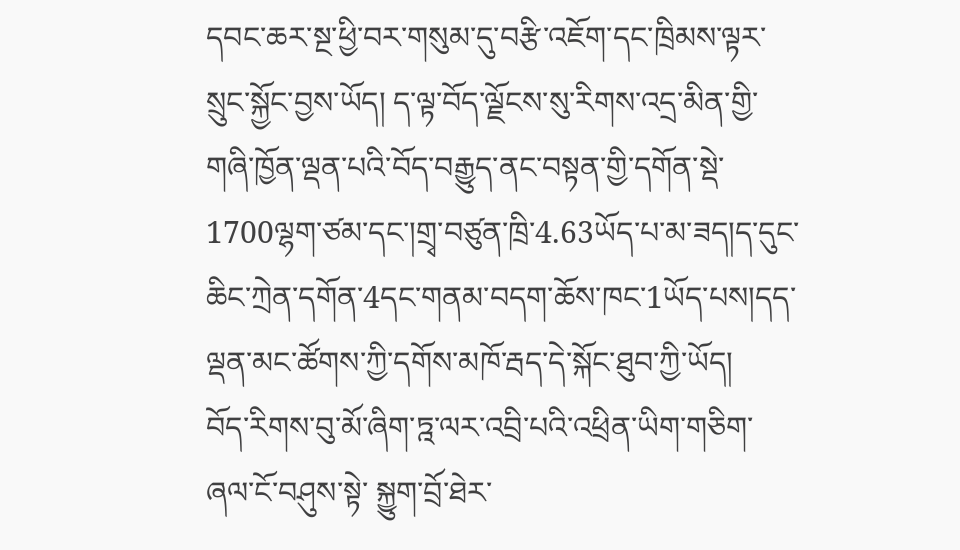དབང་ཆར་སྔ་ཕྱི་བར་གསུམ་དུ་བརྩི་འཇོག་དང་ཁྲིམས་ལྟར་སྲུང་སྐྱོང་བྱས་ཡོད། ད་ལྟ་བོད་ལྗོངས་སུ་རིགས་འདྲ་མིན་གྱི་གཞི་ཁྱོན་ལྡན་པའི་བོད་བརྒྱུད་ནང་བསྟན་གྱི་དགོན་སྡེ་1700ལྷག་ཙམ་དང་།གྲྭ་བཙུན་ཁྲི་4.63ཡོད་པ་མ་ཟད།ད་དུང་ཆིང་ཀྲེན་དགོན་4དང་གནམ་བདག་ཆོས་ཁང་1ཡོད་པས།དད་ལྡན་མང་ཚོགས་ཀྱི་དགོས་མཁོ་རྦད་དེ་སྐོང་ཐུབ་ཀྱི་ཡོད།
བོད་རིགས་བུ་མོ་ཞིག་ཏྰ་ལར་འབྲི་པའི་འཕྲིན་ཡིག་གཅིག་
ཞལ་ངོ་བཤུས་སྟེ་ སྐྱུག་བྲོ་ཐེར་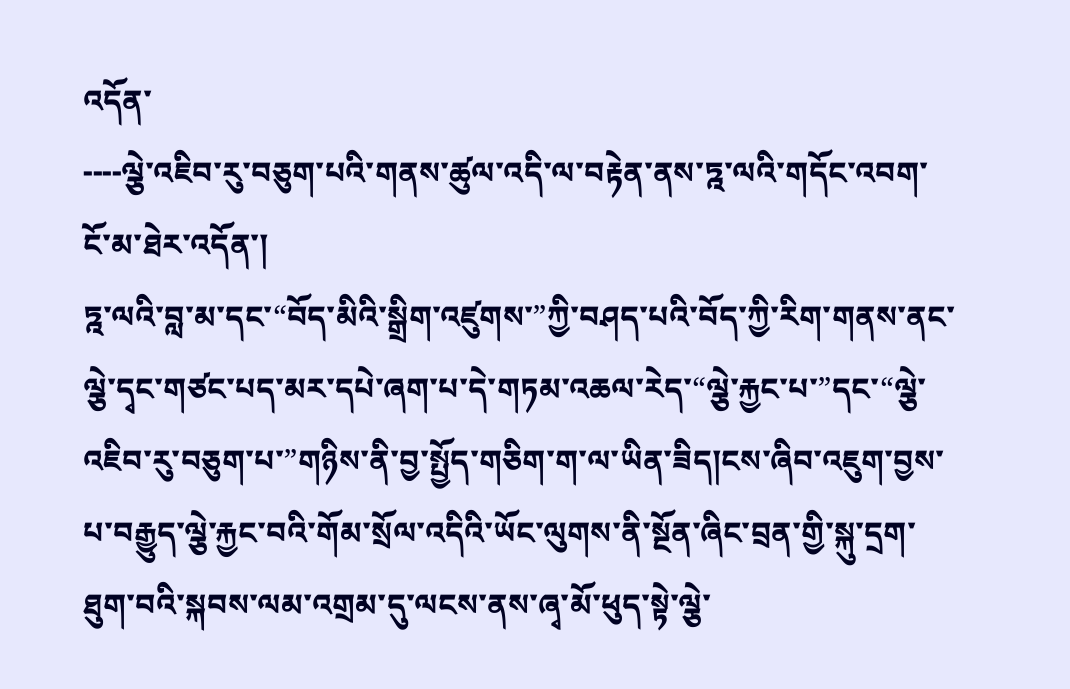འདོན་
----ལྕེ་འཇིབ་རུ་བཅུག་པའི་གནས་ཚུལ་འདི་ལ་བརྟེན་ནས་ཏྰ་ལའི་གདོང་འབག་
ངོ་མ་ཐེར་འདོན་།
ཏྰ་ལའི་བླ་མ་དང་“བོད་མིའི་སྒྲིག་འཛུགས་”ཀྱི་བཤད་པའི་བོད་ཀྱི་རིག་གནས་ནང་ལྕེ་དྭང་གཙང་པད་མར་དཔེ་ཞག་པ་དེ་གཏམ་འཆལ་རེད་“ལྕེ་རྐྱང་པ་”དང་“ལྕེ་འཇིབ་རུ་བཅུག་པ་”གཉིས་ནི་བྱ་སྤྱོད་གཅིག་ག་ལ་ཡིན་ཟིད།ངས་ཞིབ་འཇུག་བྱས་པ་བརྒྱུད་ལྕེ་རྐྱང་བའི་གོམ་སྲོལ་འདིའི་ཡོང་ལུགས་ནི་སྔོན་ཞིང་བྲན་གྱི་སྐུ་དྲག་ཐུག་བའི་སྐབས་ལམ་འགྲམ་དུ་ལངས་ནས་ཞྭ་མོ་ཕུད་སྟེ་ལྕེ་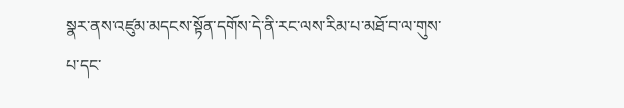སྣར་ནས་འཛུམ་མདངས་སྟོན་དགོས་དེ་ནི་རང་ལས་རིམ་པ་མཐོ་བ་ལ་གུས་པ་དང་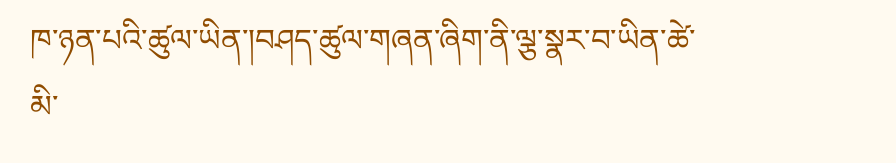ཁ་ཉན་པའི་ཚུལ་ཡིན་།བཤད་ཚུལ་གཞན་ཞིག་ནི་ལྕ་སྣར་བ་ཡིན་ཚེ་མི་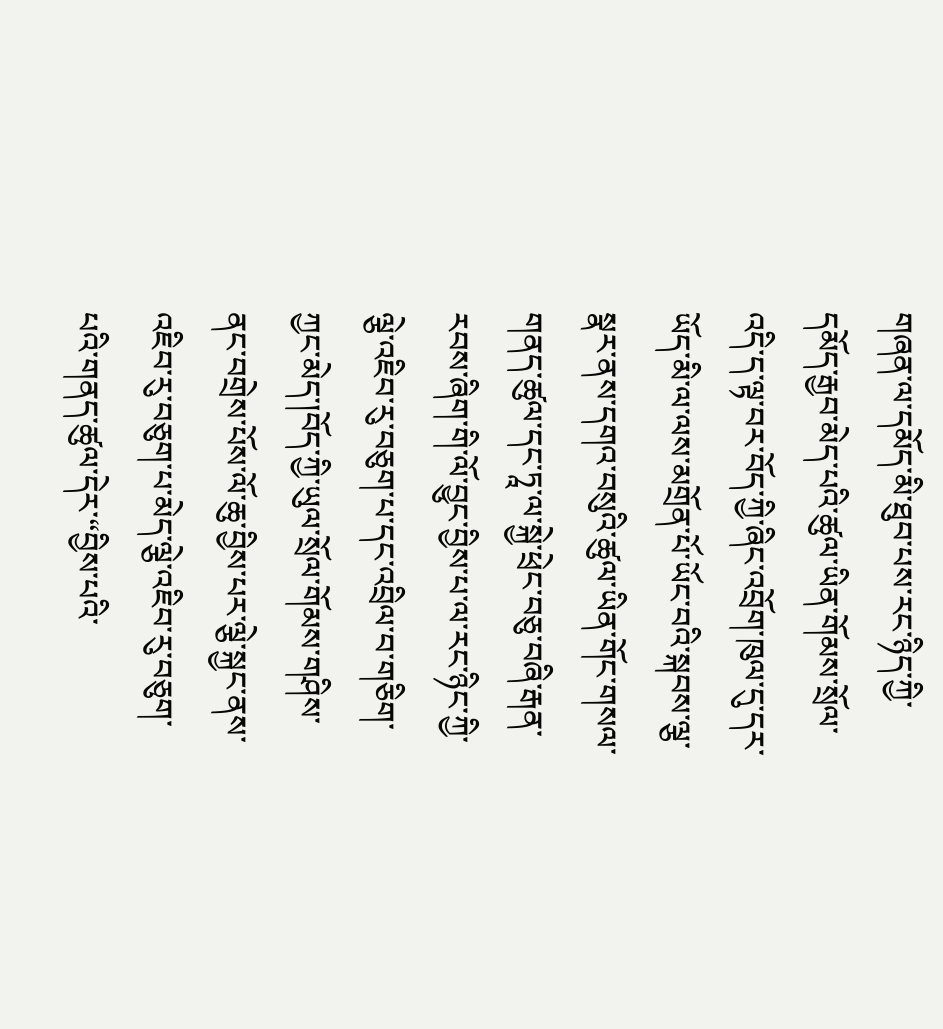གཞན་ལ་དམོད་མི་ཐུབ་པས་རང་ཉིད་ཀྱི་དམོད་རྒྱབ་མེད་པའི་ཚུལ་ཡིན་གོམས་སྲོལ་འདི་ད་ལྟ་བར་བོད་ཀྱི་ཞིང་འབྲོག་ཁུལ་དུ་དར་ཡོད་མི་ལ་ལས་མགྲོན་པོ་ཡོང་བའི་སྐབས་ལྕ་སྣར་ནས་དགའ་བསུའི་ཚུལ་ཡིན་གོང་གསལ་གནད་ཚུལ་དང་ཏཱ་ལ་སྐྱེ་ཕྲེང་བཅུ་བཞི་རྒན་རབས་ཞིག་གི་ལོ་བྱུང་བྱིས་པ་ལ་རང་ཉིང་ཀྱི་ལྕེ་འཇིབ་རུ་བཅུག་པ་དང་འབྲིལ་བ་གཅིག་ཀྱང་མེད་།བོད་ཀྱི་ཡུལ་སྲོལ་གོམས་གཤིས་ནང་བགྲེས་པོས་ལོ་ཆུ་བྱིས་པར་ལྕེ་སྐྱང་ནས་འཇིབ་རུ་བཅུག་པ་མེད་ལྕེ་འཇིབ་རུ་བཅུག་པའི་གནད་ཚུལ་དེར་“བྱིས་པའི་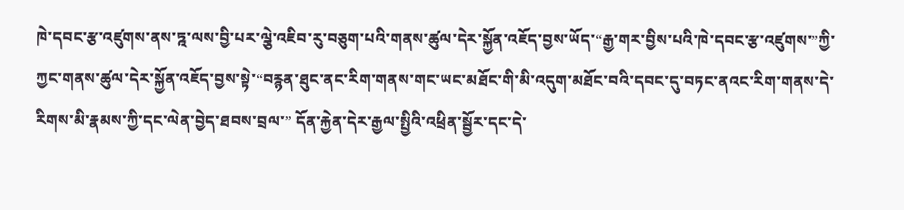ཁེ་དབང་རྩ་འཛུགས་ནས་ཏྰ་ལས་བྱི་པར་ལྕེ་འཇིབ་རུ་བཅུག་པའི་གནས་ཚུལ་དེར་སྐྱོན་འཇོད་བྱས་ཡོད་“རྒྱ་གར་བྱིས་པའི་ཁེ་དབང་རྩ་འཛུགས་”ཀྱི་ཀྱང་གནས་ཚུལ་དེར་སྐྱོན་འཇོད་བྱས་སྟེ་“བརྙན་ཐུང་ནང་རིག་གནས་གང་ཡང་མཐོང་གི་མི་འདུག་མཐོང་བའི་དབང་དུ་བཏང་ནའང་རིག་གནས་དེ་རིགས་མི་རྣམས་ཀྱི་དང་ལེན་བྱེད་ཐབས་བྲལ་” དོན་རྐྱེན་དེར་རྒྱལ་སྤྱིའི་འཕྲིན་སྦྱོར་དང་དེ་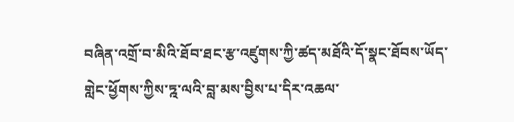བཞིན་འགྲོ་བ་མིའི་ཐོབ་ཐང་རྩ་འཛུགས་ཀྱི་ཚད་མཐོའི་དོ་སྣང་ཐོབས་ཡོད་གླེང་ཕྱོགས་ཀྱིས་ཏྰ་ལའི་བླ་མས་བྱིས་པ་དིར་འཆལ་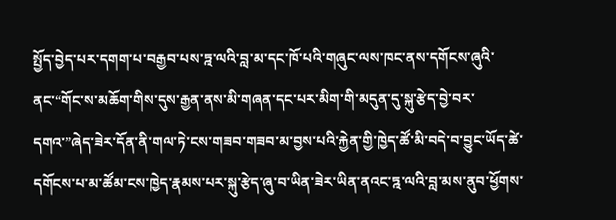སྤྱོད་བྱེད་པར་དགག་པ་བརྒྱབ་པས་ཏྰ་ལའི་བླ་མ་དང་ཁོ་པའི་གཞུང་ལས་ཁང་ནས་དགོངས་ཞུའི་ནང་“གོང་ས་མཆོག་གིས་དུས་རྒྱན་ནས་མི་གཞན་དང་པར་མིག་གི་མདུན་དུ་སྐུ་རྩེད་བྱེ་བར་དགའ་”ཞེད་ཟེར་དོན་ནི་གལ་ཏེ་ངས་གཟབ་གཟབ་མ་བྱས་པའི་རྐྱེན་གྱི་ཁྱེད་ཚོ་མི་བདེ་བ་བྱུང་ཡོད་ཚེ་དགོངས་པ་མ་ཚོམ་ངས་ཁྱེད་རྣམས་པར་སྐུ་རྩེད་ཞུ་བ་ཡིན་ཟེར་ཡིན་ནའང་ཏྰ་ལའི་བླ་མས་ནུབ་ཕྱོགས་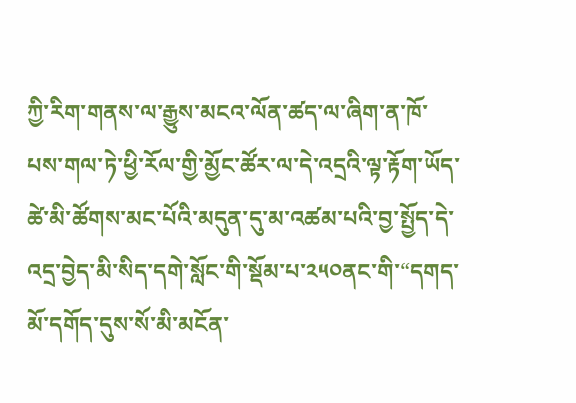ཀྱི་རིག་གནས་ལ་རྒྱུས་མངའ་ལོན་ཚད་ལ་ཞིག་ན་ཁོ་པས་གལ་ཏེ་ཕྱི་རོལ་གྱི་མྱོང་ཚོར་ལ་དེ་འདྲའི་ལྟ་རྟོག་ཡོད་ཚེ་མི་ཚོགས་མང་པོའི་མདུན་དུ་མ་འཚམ་པའི་བྱ་སྤྱོད་དེ་འདྲ་བྱེད་མི་སིད་དགེ་སློང་གི་སྡོམ་པ་༢༥༠ནང་གི་“དགད་མོ་དགོད་དུས་སོ་མི་མངོན་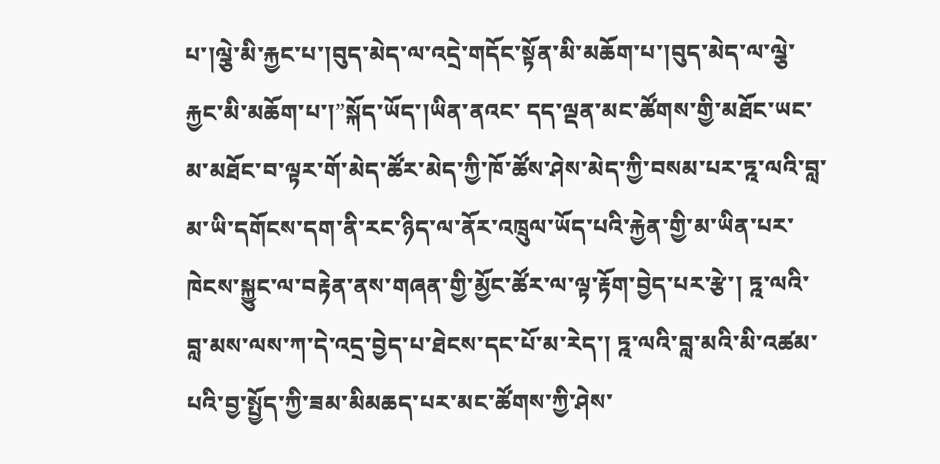པ་།ལྕེ་མི་རྐྱང་པ་།བུད་མེད་ལ་འདྲེ་གདོང་སྟོན་མི་མཆོག་པ་།བུད་མེད་ལ་ལྕེ་རྐྱང་མི་མཆོག་པ་།”སྐོད་ཡོད་།ཡིན་ནའང་ དད་ལྡན་མང་ཚོགས་གྱི་མཐོང་ཡང་མ་མཐོང་བ་ལྟར་གོ་མེད་ཚོར་མེད་ཀྱི་ཁོ་ཚོས་ཤེས་མེད་ཀྱི་བསམ་པར་ཏྰ་ལའི་བླ་མ་ཡི་དགོངས་དག་ནི་རང་ཉིད་ལ་ནོར་འཁྲུལ་ཡོད་པའི་རྐྱེན་གྱི་མ་ཡིན་པར་ཁེངས་སྐྱུང་ལ་བརྟེན་ནས་གཞན་གྱི་མྱོང་ཚོར་ལ་ལྟ་རྟོག་བྱེད་པར་རྩེ་། ཏྰ་ལའི་བླ་མས་ལས་ཀ་དེ་འདྲ་བྱེད་པ་ཐེངས་དང་པོ་མ་རེད་། ཏྰ་ལའི་བླ་མའི་མི་འཚམ་པའི་བྱ་སྤྱོད་ཀྱི་ཟམ་མིམཆད་པར་མང་ཚོགས་ཀྱི་ཤེས་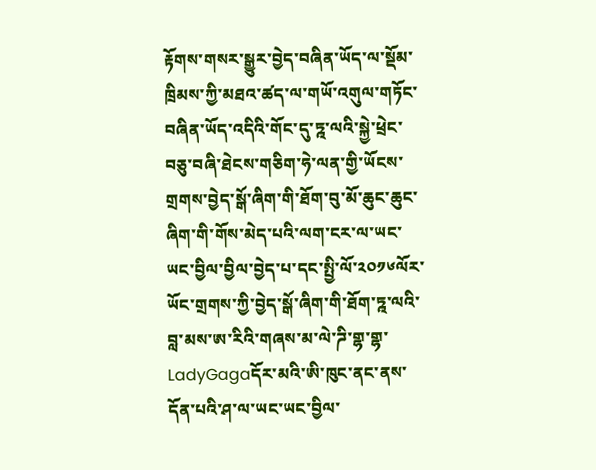རྟོགས་གསར་སྒྱུར་བྱེད་བཞིན་ཡོད་ལ་སྡོམ་ཁྲིམས་ཀྱི་མཐའ་ཚད་ལ་གཡོ་འགུལ་གཏོང་བཞིན་ཡོད་འདིའི་གོང་དུ་ཏྰ་ལའི་སྐྱེ་ཕྲེང་བཅུ་བཞི་ཐེངས་གཅིག་ཧེ་ལན་གྱི་ཡོངས་གྲགས་བྱེད་སྒོ་ཞིག་གི་ཐོག་བུ་མོ་ཆུང་ཆུང་ཞིག་གི་གོས་མེད་པའི་ལག་ངར་ལ་ཡང་ཡང་བྱིལ་བྱིལ་བྱེད་པ་དང་སྤྱི་ལོ་༢༠༡༦ལོར་ཡོང་གྲགས་ཀྱི་བྱེད་སྒོ་ཞིག་གི་ཐོག་ཏྰ་ལའི་བླ་མས་ཨ་རིའི་གཞས་མ་ལེ་ཌི་གྷ་གྷ་LadyGagaདོར་མའི་ཨི་ཁུང་ནང་ནས་དོན་པའི་ཤ་ལ་ཡང་ཡང་བྱིལ་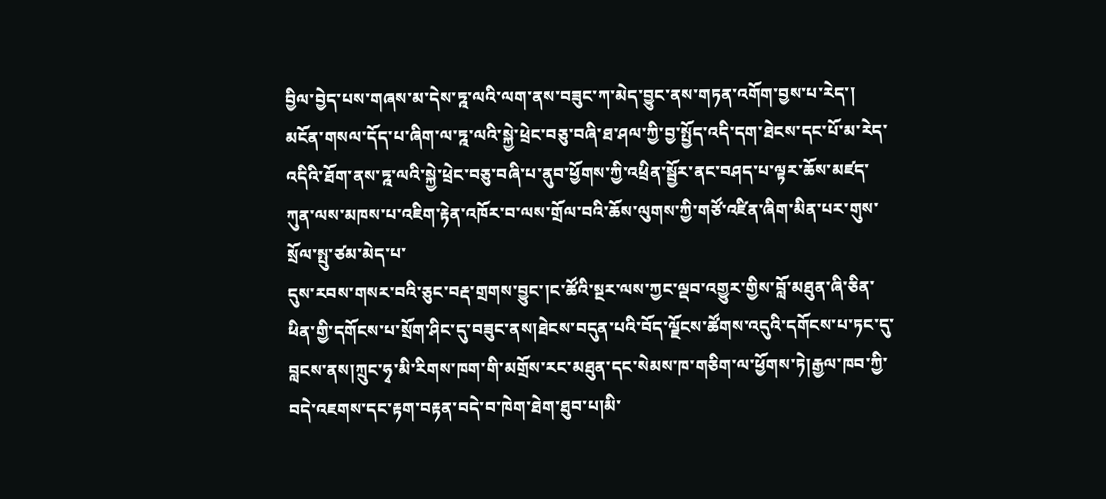བྱིལ་བྱེད་པས་གཞས་མ་དེས་ཏྰ་ལའི་ལག་ནས་བཟུང་ཀ་མེད་བྱུང་ནས་གཏན་འགོག་བྱས་པ་རེད་། མངོན་གསལ་དོད་པ་ཞིག་ལ་ཏྰ་ལའི་སྐྱེ་ཕྲེང་བཅུ་བཞི་ཐ་ཤལ་ཀྱི་བྱ་སྤྱོད་འདི་དག་ཐེངས་དང་པོ་མ་རེད་འདིའི་ཐོག་ནས་ཏྰ་ལའི་སྐྱེ་ཕྲེང་བཅུ་བཞི་པ་ནུབ་ཕྱོགས་ཀྱི་འཕྲིན་སྦྱོར་ནང་བཤད་པ་ལྟར་ཆོས་མཛད་ཀུན་ལས་མཁས་པ་འཇིག་རྟེན་འཁོར་བ་ལས་གྲོལ་བའི་ཆོས་ལུགས་ཀྱི་གཙོ་འཛིན་ཞིག་མིན་པར་གུས་སྲོལ་སྤུ་ཙམ་མེད་པ་
དུས་རབས་གསར་བའི་ཅུང་བརྡ་གྲགས་བྱུང་།ང་ཚོའི་སྔར་ལས་ཀྱང་ལྡབ་འགྱུར་གྱིས་བློ་མཐུན་ཞི་ཅིན་ཕིན་གྱི་དགོངས་པ་སྲོག་ཤིང་དུ་བཟུང་ནས།ཐེངས་བདུན་པའི་བོད་ལྗོངས་ཚོགས་འདུའི་དགོངས་པ་ཏང་དུ་བླངས་ནས།ཀྲུང་ཧྭ་མི་རིགས་ཁག་གི་མགྲོས་རང་མཐུན་དང་སེམས་ཁ་གཅིག་ལ་ཕྱོགས་ཏེ།རྒྱལ་ཁབ་ཀྱི་བདེ་འཇགས་དང་རྟག་བརྟན་བདེ་བ་ཁེག་ཐེག་ཐུབ་པ།མི་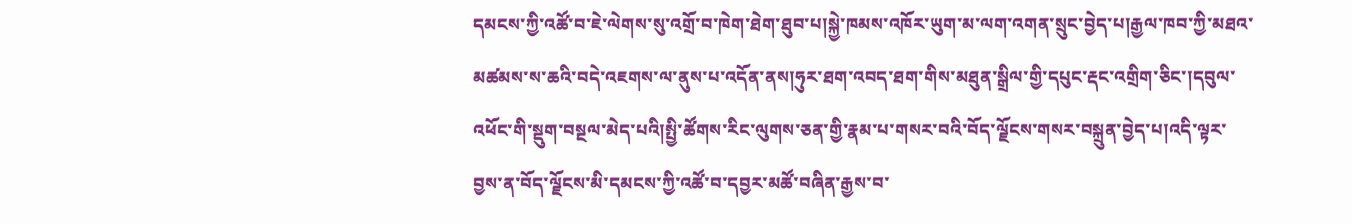དམངས་ཀྱི་འཚོ་བ་ཇེ་ལེགས་སུ་འགྲོ་བ་ཁེག་ཐེག་ཐུབ་པ།སྐྱེ་ཁམས་འཁོར་ཡུག་མ་ལག་འགན་སྲུང་བྱེད་པ།རྒྱལ་ཁབ་ཀྱི་མཐའ་མཚམས་ས་ཆའི་བདེ་འཇགས་ལ་ནུས་པ་འདོན་ནས།ཧུར་ཐག་འབད་ཐག་གིས་མཐུན་སྒྲིལ་གྱི་དཔུང་རྡང་འགྲིག་ཅིང་།དབུལ་འཕོང་གི་སྡུག་བསྔལ་མེད་པའི།སྤྱི་ཚོགས་རིང་ལུགས་ཅན་གྱི་རྣམ་པ་གསར་བའི་བོད་ལྗོངས་གསར་བསྐྲུན་བྱེད་པ།འདི་ལྟར་བྱས་ན་བོད་ལྗོངས་མི་དམངས་ཀྱི་འཚོ་བ་དབྱར་མཚོ་བཞིན་རྒྱས་བ་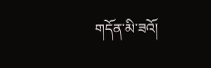གདོན་མི་ཟའོ།